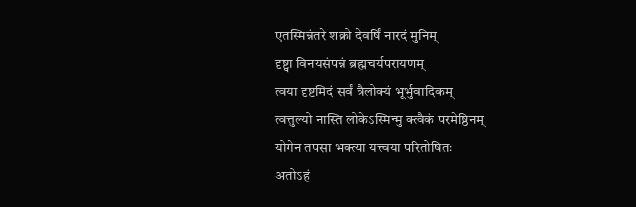एतस्मिन्नंतरे शक्रो देवर्षिं नारदं मुनिम्
दृष्ट्वा विनयसंपन्नं ब्रह्मचर्यपरायणम्
त्वया दृष्टमिदं सर्वं त्रैलोक्यं भूर्भुवादिकम्
त्वत्तुल्यो नास्ति लोकेऽस्मिन्मु क्त्वैकं परमेष्ठिनम्
योगेन तपसा भक्त्या यत्त्वया परितोषितः
अतोऽहं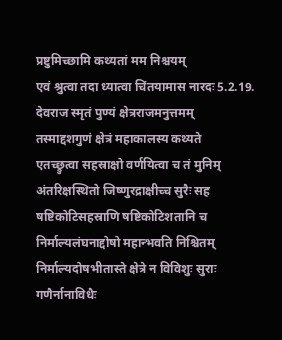प्रष्टुमिच्छामि कथ्यतां मम निश्चयम्
एवं श्रुत्वा तदा ध्यात्वा चिंतयामास नारदः 5.2.19.
देवराज स्मृतं पुण्यं क्षेत्रराजमनुत्तमम्
तस्माद्दशगुणं क्षेत्रं महाकालस्य कथ्यते
एतच्छ्रुत्वा सहस्राक्षो वर्णयित्वा च तं मुनिम्
अंतरिक्षस्थितो जिष्णुरद्राक्षीच्च सुरैः सह
षष्टिकोटिसहस्राणि षष्टिकोटिशतानि च
निर्माल्यलंघनाद्दोषो महान्भवति निश्चितम्
निर्माल्यदोषभीतास्ते क्षेत्रे न विविशुः सुराः
गणैर्नानाविधैः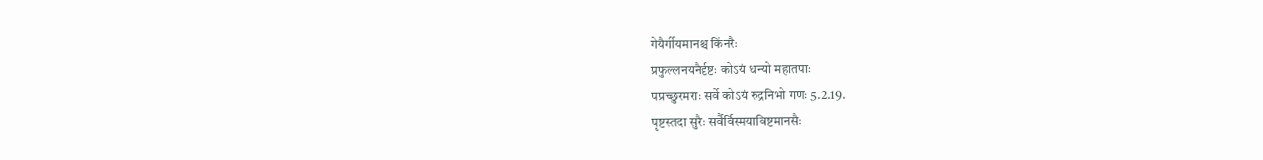गेयैर्गीयमानश्च किंनरैः
प्रफुल्लनयनैर्दृष्टः कोऽयं धन्यो महातपाः
पप्रच्छुरमराः सर्वे कोऽयं रुद्रनिभो गणः 5.2.19.
पृष्टस्तदा सुरैः सर्वैर्विस्मयाविष्टमानसैः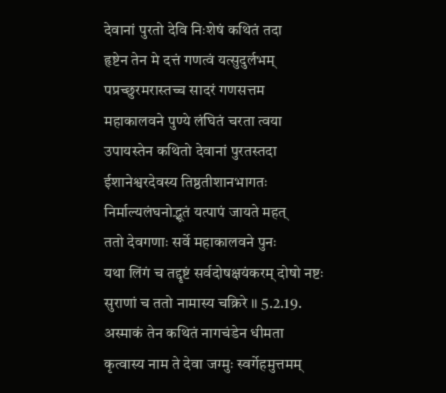देवानां पुरतो देवि निःशेषं कथितं तदा
हृष्टेन तेन मे दत्तं गणत्वं यत्सुदुर्लभम्
पप्रच्छुरमरास्तच्च सादरं गणसत्तम
महाकालवने पुण्ये लंघितं चरता त्वया
उपायस्तेन कथितो देवानां पुरतस्तदा
ईशानेश्वरदेवस्य तिष्ठतीशानभागतः
निर्माल्यलंघनोद्भूतं यत्पापं जायते महत्
ततो देवगणाः सर्वे महाकालवने पुनः
यथा लिंगं च तद्दृष्टं सर्वदोषक्षयंकरम् दोषो नष्टः सुराणां च ततो नामास्य चक्रिरे ।। 5.2.19.
अस्माकं तेन कथितं नागचंडेन धीमता
कृत्वास्य नाम ते देवा जग्मुः स्वर्गेहमुत्तमम्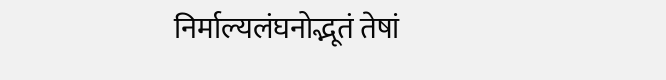निर्माल्यलंघनोद्भूतं तेषां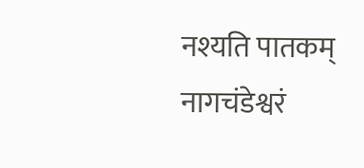नश्यति पातकम्
नागचंडेश्वरं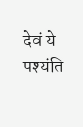देवं ये पश्यंति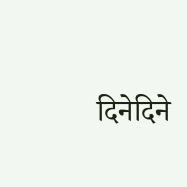दिनेदिने